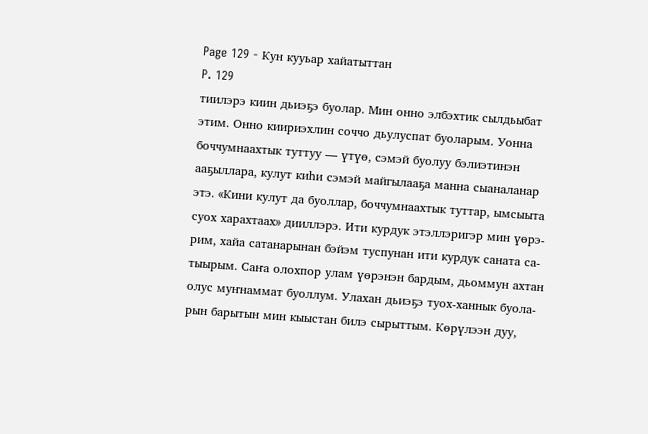Page 129 - Кун кууьар хайатыттан
P. 129
тиилэрэ киин дьиэҕэ буолар. Мин онно элбэхтик сылдьыбат
этим. Онно киириэхлин соччо дьулуспат буоларым. Уонна
боччумнаахтык туттуу — үтүө, сэмэй буолуу бэлиэтинэн
ааҕыллара, кулут киһи сэмэй майгылааҕа манна сыаналанар
этэ. «Кини кулут да буоллар, боччумнаахтык туттар, ымсыыта
суох харахтаах» дииллэрэ. Ити курдук этэллэригэр мин үөрэ-
рим, хайа сатанарынан бэйэм туспунан ити курдук саната са-
тыырым. Саҥа олохпор улам үөрэнэн бардым, дьоммун ахтан
олус муҥнаммат буоллум. Улахан дьиэҕэ туох-ханнык буола-
рын барытын мин кыыстан билэ сырыттым. Көрүлээн дуу,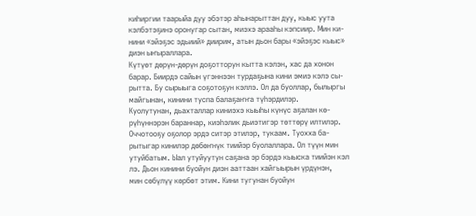киһиргии таарыйа дуу эбэтэр аһынарыттан дуу, кыыс уута
кэлбэтэҕинэ оронугар сытан, миэхэ арааһы кэпсиир. Мин ки-
нини «эйэҕэс эдьиий» диирим, атын дьон бары «эйэҕэс кыыс»
диэн ыҥыраллара.
Күтүөт дөрүн-дөрүн доҕотторун кытта кэлэн, хас да хонон
барар. Биирдэ сайын үгэннээн турдаҕына кини эмиэ кэлэ сы-
рытта. Бу сырыыга соҕотоҕун кэллэ. Ол да буоллар, былыргы
майгынан, кинини туспа балаҕаҥҥа түһэрдилэр.
Куолутунан, дьахталлар киниэхэ кыыһы күнүс аҕалан кө-
рүһүннэрэн бараннар, киэһэлик дьиэтигэр төттөрү илтилэр.
Оччотооҕу оҕолор эрдэ ситэр этилэр, тукаам. Туохха ба-
рытыгар кинилэр дөбөҥнүк тиийэр буолаллара. Ол түүн мин
утуйбатым. Ыал утуйуутун саҕана эр бэрдэ кыыска тиийэн кэл
лэ. Дьон кинини буойун диэн ааттаан хайгыырын үрдүнэн,
мин сөбүлүү көрбөт этим. Кини тугунан буойун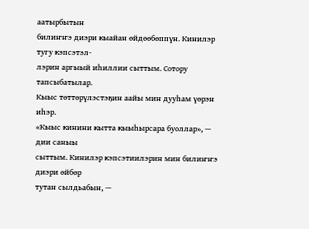аатырбытын
билиҥҥэ диэри кыайан өйдөөбөппүн. Кинилэр тугу кэпсэтэл-
лэрин аргыый иһиллии сыттым. Сотору тапсыбатылар.
Кыыс төттөрүлэстэҕин аайы мин дууһам үөрэн иһэр.
«Кыыс кинини кытта кыыһырсара буоллар», — дии саныы
сыттым. Кинилэр кэпсэтиилэрин мин билиҥҥэ диэри өйбөр
тутан сылдьабын, —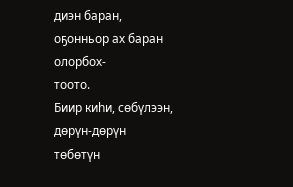диэн баран, оҕонньор ах баран олорбох-
тоото.
Биир киһи, сөбүлээн, дөрүн-дөрүн төбөтүн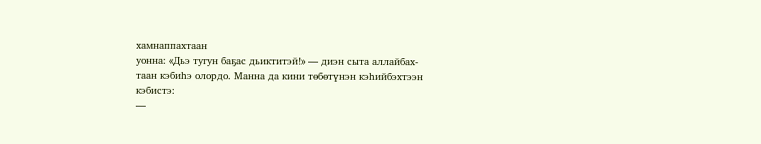хамнаппахтаан
уонна: «Дьэ тугун баҕас дьиктитэй!» — диэн сыта аллайбах-
таан кэбиһэ олордо. Манна да кини төбөтүнэн кэһийбэхтээн
кэбистэ:
—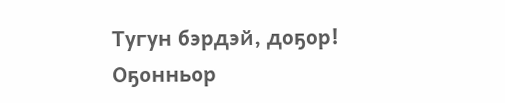Тугун бэрдэй, доҕор!
Оҕонньор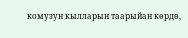комузун кылларын таарыйан көрдө,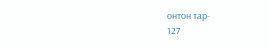онтон тар-
127